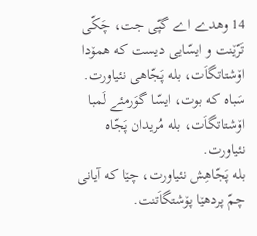14 وهدے اے گپّی جت، چَکّی تَرّێنت و ایسّایی دیست که همۆدا اۆشتاتگاَت، بله پَجّاهی نئیاورت.
سَباه که بوت، ایسّا گوَرمئے لَمبا اۆشتاتگاَت، بله مُریدان پَجّاه نئیاورت.
بله پَجّاهِش نئیاورت، چێا که آیانی چمّ پردهێا پۆشتگاَتنت.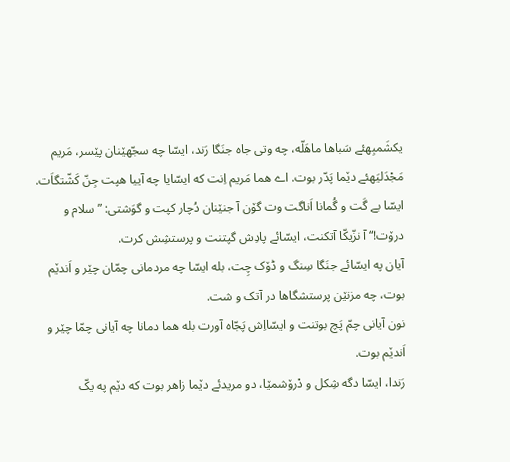یکشَمبِهئے سَباها ماهَلّه، چه وتی جاه جنَگا رَند، ایسّا چه سجّهێنان پێسر، مَریم مَجْدَلیَهئے دێما پَدّر بوت. اے هما مَریم اِنت که ایسّایا چه آییا هپت جِنّ کَشّتگاَت.
ایسّا بے گَت و گُمانا اَناگت وت گۆن آ جنێنان دُچار کپت و گوَشتی: ”سلام و درۆت!“ آ نزّیکّا آتکنت، ایسّائے پادِش گپتنت و پرستشِش کرت.
آیان په ایسّائے جنَگا سِنگ و ڈۆک چِت، بله ایسّا چه مردمانی چمّان چێر و اَندێم بوت، چه مزنێن پرستشگاها در آتک و شت.
نون آیانی چمّ پَچ بوتنت و ایسّااِش پَجّاه آورت بله هما دمانا چه آیانی چمّا چێر و اَندێم بوت.
رَندا، ایسّا دگه شِکل و دْرۆشمێا، دو مریدئے دێما زاهر بوت که دێم په یکّ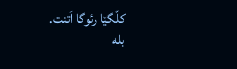کلّگێا رئوگا اَتنت.
بله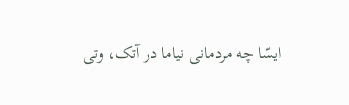ایسّا چه مردمانی نیاما در آتک، وتی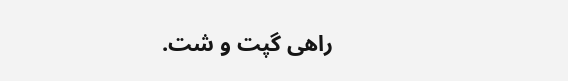راهی گپت و شت.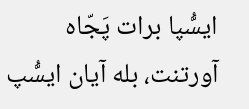ایسُّپا برات پَجّاه آورتنت، بله آیان ایسُّپ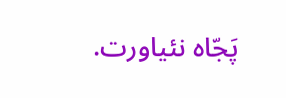پَجّاه نئیاورت.